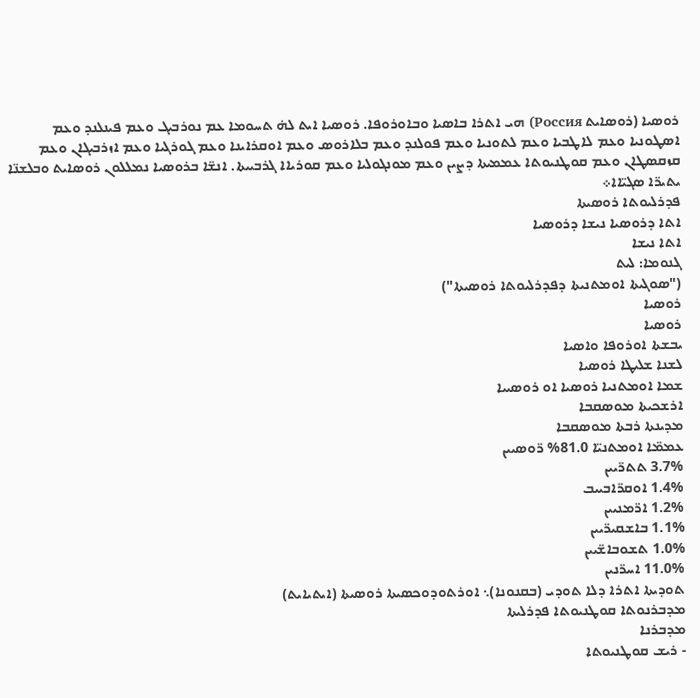ܪܘܣܝܐ (ܪܘܣܐܝܬ Россия) ܗܝ ܐܬܪܐ ܒܐܣܝܐ ܘܒܐܘܪܘܦܐ. ܪܘܣܝܐ ܐܝܬ ܠܗ̇ ܬܚܘܡܐ ܥܡ ܢܘܪܒܝܓ ܘܥܡ ܦܝܢܠܢܕ ܘܥܡ ܐܣܛܘܢܝܐ ܘܥܡ ܠܐܛܒܝܐ ܘܥܡ ܠܬܘܢܝܐ ܘܥܡ ܦܘܠܢܕ ܘܥܡ ܒܠܐܪܘܣ ܘܥܡ ܐܘܩܪܐܝܢܐ ܘܥܡ ܓܘܪܓܝܐ ܘܥܡ ܐܙܪܒܝܓܐܢ ܘܥܡ ܩܙܩܣܛܐܢ ܘܥܡ ܩܘܛܢܝܘܬܐ ܥܡܡܝܬܐ ܕܨܝܢ ܘܥܡ ܡܘܢܓܘܠܝܐ ܘܥܡ ܩܘܪܝܐܐ ܓܪܒܝܝܬܐ. ܐܢܫ̈ܐ ܒܪܘܣܝܐ ܢܡܠܠܘܢ ܪܘܣܐܝܬ ܘܒܠܫܢ̈ܐ ܝܬܝܪ̈ܐ ܣܓܝ̈ܐܐ܀
ܦܕܪܠܝܘܬܐ ܪܘܣܝܬܐ
ܐܬܐ ܕܪܘܣܝܐ ܢܝܫܐ ܕܪܘܣܝܐ
ܐܬܐ ܢܝܫܐ
ܓܢܘܡܐ: ܠܝܬ
("ܣܘܓܝܬܐ ܐܘܡܬܢܝܬܐ ܕܦܕܪܠܝܘܬܐ ܪܘܣܝܬܐ")
ܪܘܣܝܐ
ܪܘܣܝܐ
ܝܒܫܬܐ ܐܘܪܘܦܐ ܘܐܣܝܐ
ܠܫܢܐ ܫܠܝܛܐ ܪܘܣܝܐ
ܫܡܐ ܐܘܡܬܢܝܐ ܪܘܣܝܐ ܐܘ ܪܘܣܝܝܐ
ܐܪܫܟܝܬܐ ܡܘܣܩܒܐ
ܡܕܝܢܬܐ ܪܒܬܐ ܡܘܣܩܒܐ
ܥܡܡ̈ܐ ܐܘܡܬܢܝ̈ܐ 81.0% ܪ̈ܘܣܝܝܢ
3.7% ܬܬܪ̈ܝܝܢ
1.4% ܐܘܩܪ̈ܐܒܝܝܒ
1.2% ܐܪ̈ܡܢܝܝܢ
1.1% ܒܐܫܩܝܪ̈ܝܝܢ
1.0% ܬܫܘܒܐܫ̈ܝܝܢ
11.0% ܐܚܪ̈ܢܝܢ
ܬܘܕܝܬܐ ܐܬܪܐ ܕܠܐ ܬܘܕܝ (ܒܩܢܘܢܐ)܆ ܐܘܪܬܘܕܘܟܣܝܬܐ ܪܘܣܝܬܐ (ܐܝܬܝܐܝܬ)
ܡܕܒܪܢܘܬܐ ܩܘܛܢܝܘܬܐ ܦܕܪܠܝܬܐ
ܡܕܒܪܢܐ
- ܪܝܫ ܩܘܛܢܝܘܬܐ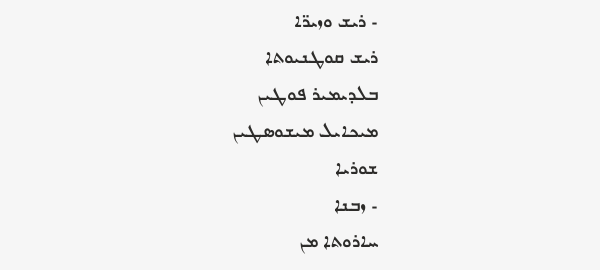- ܪܝܫ ܘܙܝܪ̈ܐ
ܪܝܫ ܩܘܛܢܝܘܬܐ
ܒܠܕܝܡܝܪ ܦܘܛܝܢ
ܡܝܟܐܝܠ ܡܝܫܘܣܛܝܢ
ܫܘܪܝܐ
- ܙܒܢܐ
ܚܐܪܘܬܐ ܡܢ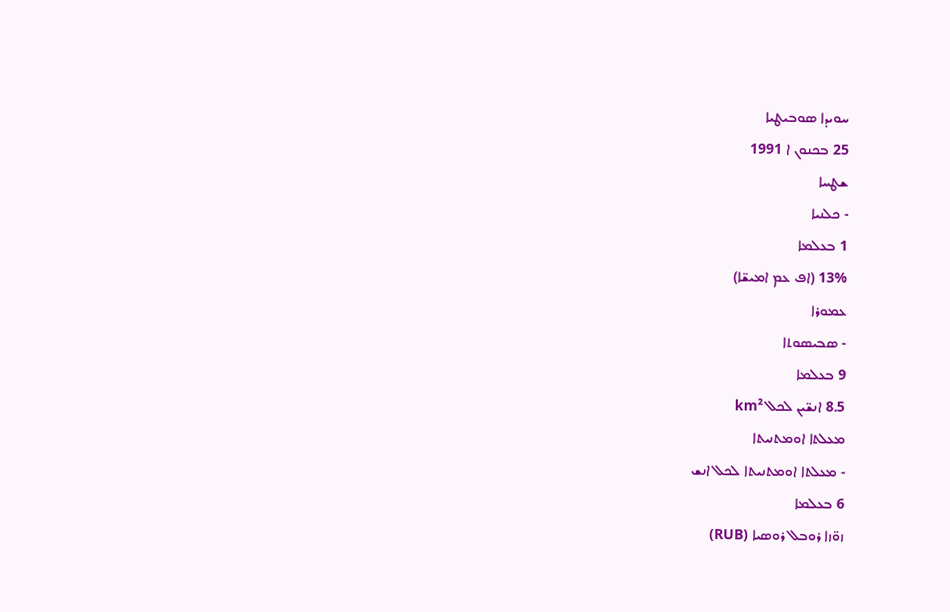ܚܘܝܕܐ ܣܘܒܝܛܝܐ
25 ܒܟܢܘܢ ܐ 1991
ܫܛܚܐ
- ܟܠܢܝܐ
1 ܒܥܠܡܐ
13% (ܐܦ ܥܡ ܐܡܝܫ̈ܐ)
ܥܡܘܪܐ
- ܣܒܝܣܘܬܐ
9 ܒܥܠܡܐ
8.5 ܐܢܫ̈ܝܢ ܠܟܠ km²
ܡܥܠܬܐ ܐܘܡܬܢܝܬܐ
- ܡܥܠܬܐ ܐܘܡܬܢܝܬܐ ܠܟܠ ܐܢܫ
6 ܒܥܠܡܐ
ܙܘ̈ܙܐ ܪܘܒܠ ܪܘܣܝܐ (RUB)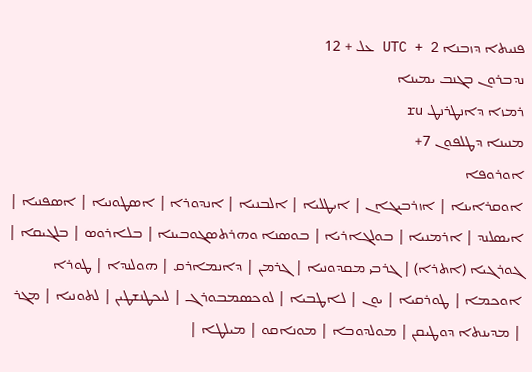ܦܢܝܬܐ ܕܙܒܢܐ UTC + 2 ܥܠ + 12
ܢܕܒܪܘܢ ܒܓܢܒ ܝܡܝܢܐ
ܪܡܙܐ ܕܐܢܛܪܢܛ ru
ܡܢܝܢܐ ܕܛܠܦܘܢ 7+
ܐܘܪܘܦܐ
ܐܘܩܪܐܝܢܐ | ܐܙܪܒܝܓܐܢ | ܐܝܛܠܝܐ | ܐܠܒܢܝܐ | ܐܢܕܘܪܐ | ܐܣܛܘܢܝܐ | ܐܣܦܢܝܐ | ܐܝܣܠܢܕ | ܐܪܡܢܝܐ | ܒܘܠܓܐܪܝܐ | ܒܘܣܢܐ ܘܗܪܬܣܓܘܒܝܢܐ | ܒܠܐܪܘܣ | ܒܠܓܝܩܐ | ܓܘܪܓܝܐ (ܐܬܪܐ) | ܓܪܒܝ ܡܩܕܘܢܝܐ | ܓܪܡܢ | ܕܐܢܡܐܪܩ | ܗܘܠܢܕܐ | ܛܘܪܐ ܐܘܟܡܐ | ܛܘܪܩܝܐ | ܝܘܢ | ܠܐܛܒܝܐ | ܠܘܟܣܡܒܘܪܓ | ܠܝܟܛܢܫܛܝܢ | ܠܬܘܢܝܐ | ܡܓܪ | ܡܕܝܢܬܐ ܕܘܛܝܩܢ | ܡܘܠܕܘܒܐ | ܡܘܢܐܩܘ | ܡܝܠܛܐ |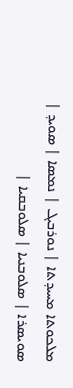ܡܠܟܘܬܐ ܡܚܝܕܬܐ | ܢܘܪܒܝܓ | ܢܡܣܐ | ܣܘܝܕ | ܣܘܝܣܪܐ | ܣܠܘܒܢܝܐ | ܣܠܘܒܩܝܐ |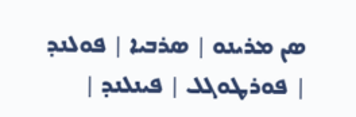ܣܢ ܡܪܝܢܘ | ܣܪܒܝܐ | ܦܘܠܢܕ | ܦܘܪܛܘܓܠ | ܦܝܢܠܢܕ |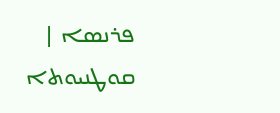ܦܪܢܣܐ | ܩܘܛܢܝܘܬܐ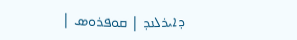ܕܐܝܪܠܢܕ | ܩܘܦܪܘܣ |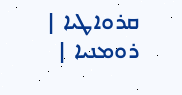ܩܪܘܐܛܝܐ | ܪܘܡܢܝܐ |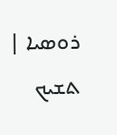ܪܘܣܝܐ | ܬܫܝܟ